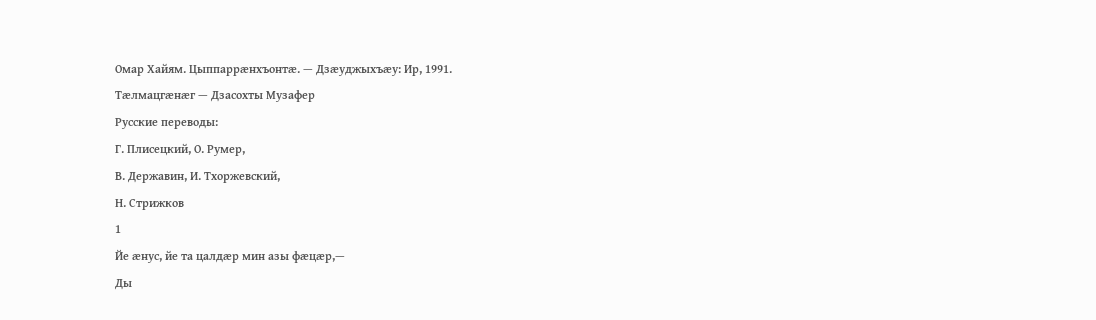Омар Хайям. Цыппаррæнхъонтæ. — Дзæуджыхъæу: Ир, 1991.
Тæлмацгæнæг — Дзасохты Музафер
Русские переводы:
Г. Плисецкий, О. Румер,
В. Державин, И. Тхоржевский,
Н. Стрижков
1
Йе æнус, йе та цалдæр мин азы фæцæр,—
Ды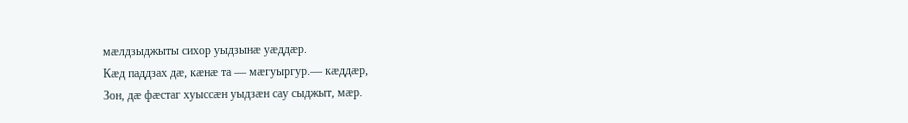мæлдзыджыты сихор уыдзынæ уæддæр.
Кæд паддзах дæ, кæнæ та — мæгуыргур.— кæддæр,
Зон, дæ фæстаг хуыссæн уыдзæн сау сыджыт, мæр.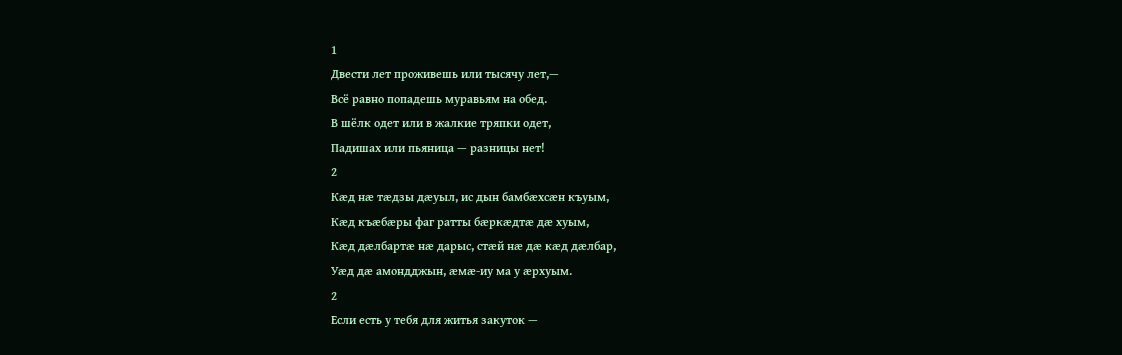1
Двести лет проживешь или тысячу лет,—
Всё равно попадешь муравьям на обед.
В шёлк одет или в жалкие тряпки одет,
Падишах или пьяница — разницы нет!
2
Кæд нæ тæдзы дæуыл, ис дын бамбæхсæн къуым,
Кæд къæбæры фаг ратты бæркæдтæ дæ хуым,
Кæд дæлбартæ нæ дарыс, стæй нæ дæ кæд дæлбар,
Уæд дæ амондджын, æмæ-иу ма у æрхуым.
2
Если есть у тебя для житья закуток —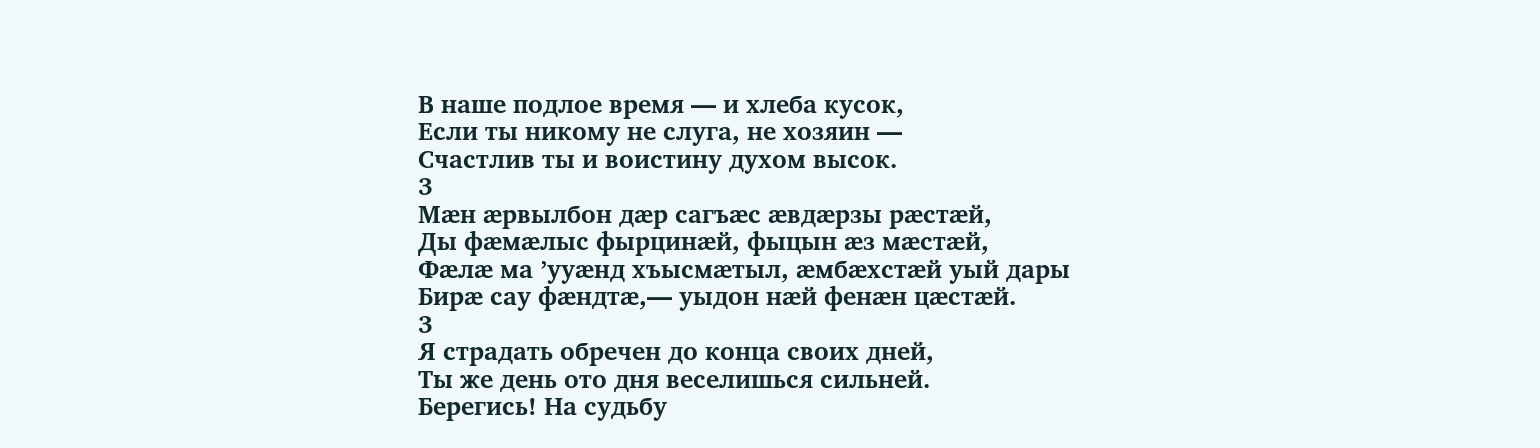В наше подлое время — и хлеба кусок,
Если ты никому не слуга, не хозяин —
Счастлив ты и воистину духом высок.
3
Мæн æрвылбон дæр сагъæс æвдæрзы рæстæй,
Ды фæмæлыс фырцинæй, фыцын æз мæстæй,
Фæлæ ма ’ууæнд хъысмæтыл, æмбæхстæй уый дары
Бирæ сау фæндтæ,— уыдон нæй фенæн цæстæй.
3
Я страдать обречен до конца своих дней,
Ты же день ото дня веселишься сильней.
Берегись! На судьбу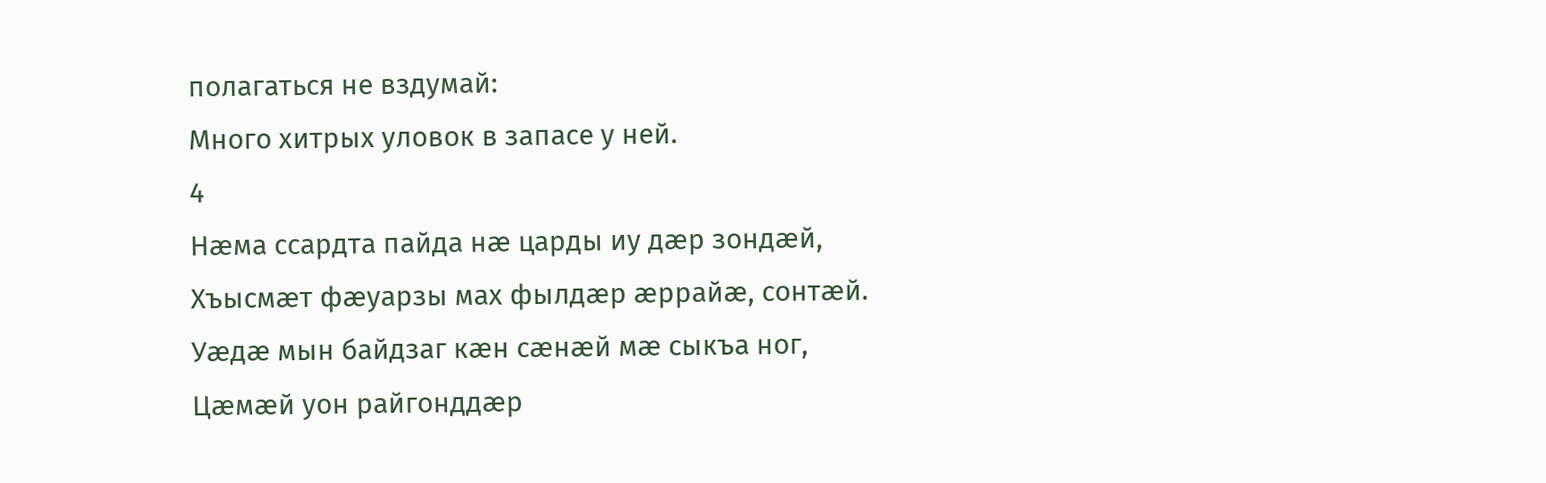полагаться не вздумай:
Много хитрых уловок в запасе у ней.
4
Нæма ссардта пайда нæ царды иу дæр зондæй,
Хъысмæт фæуарзы мах фылдæр æррайæ, сонтæй.
Уæдæ мын байдзаг кæн сæнæй мæ сыкъа ног,
Цæмæй уон райгонддæр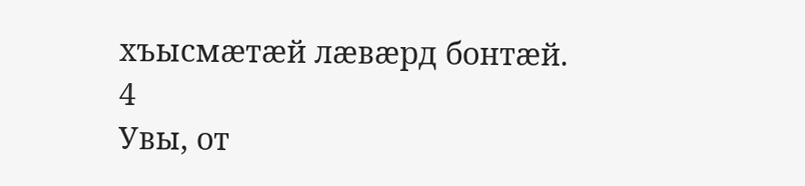хъысмæтæй лæвæрд бонтæй.
4
Увы, от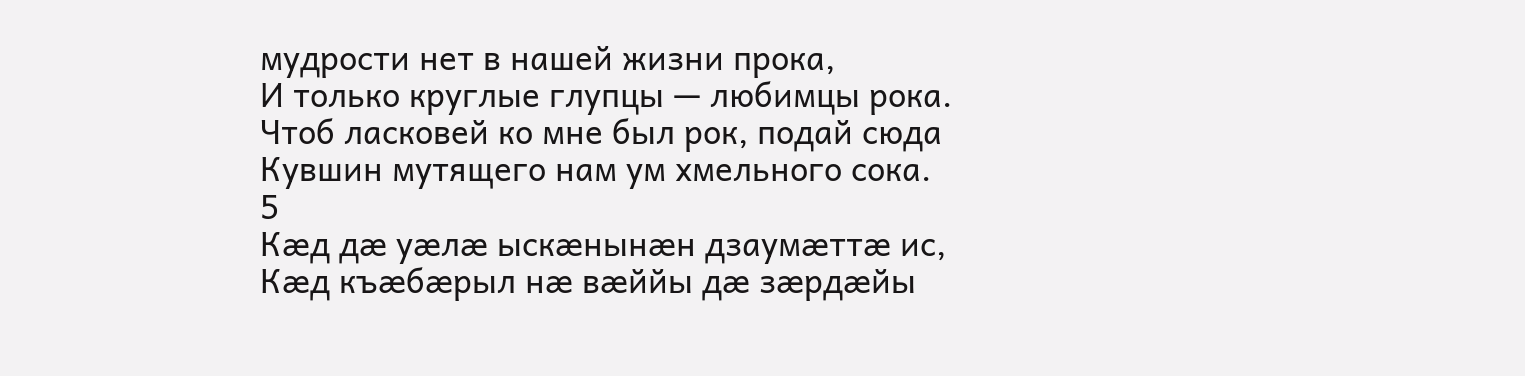мудрости нет в нашей жизни прока,
И только круглые глупцы — любимцы рока.
Чтоб ласковей ко мне был рок, подай сюда
Кувшин мутящего нам ум хмельного сока.
5
Кæд дæ уæлæ ыскæнынæн дзаумæттæ ис,
Кæд къæбæрыл нæ вæййы дæ зæрдæйы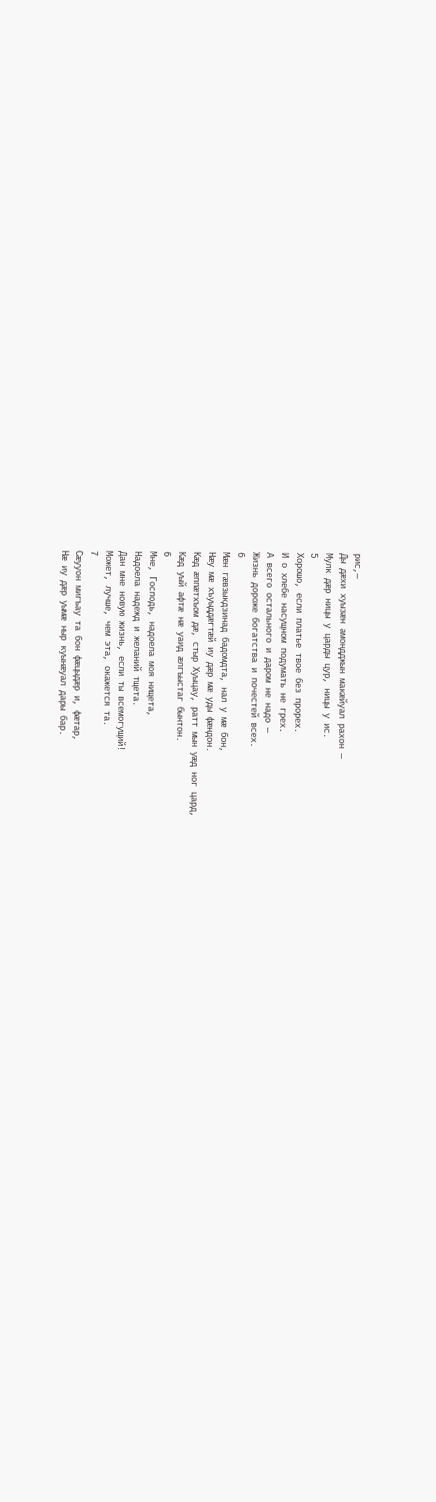рис,—
Ды дæхи хуызæн амондджын макæйуал рахон —
Мулк дæр ницы у царды цур, ницы у ис.
5
Хорошо, если платье твое без прорех.
И о хлебе насущном подумать не грех.
А всего остального и даром не надо —
Жизнь дороже богатства и почестей всех.
6
Мæн гæвзыкдзинад бадомдта, нал у мæ бон,
Нæу мæ хъуыддæгтæй иу дæр мæ уды фæндон.
Кæд æппæтхъом дæ, стыр Хуыцау, ратт мын уæд ног цард,
Кæд уый афтæ нæ уаид æлгъыстаг бынтон.
6
Мне, Господь, надоела моя нищета,
Надоела надежд и желаний тщета.
Дан мне новую жизнь, если ты всемогущий!
Может, лучше, чем эта, окажется та.
7
Сæууон мигъау та бон фæцыдæр и, фæтар,
Нæ иу дæр уымæ ныр куынæуал дары бар.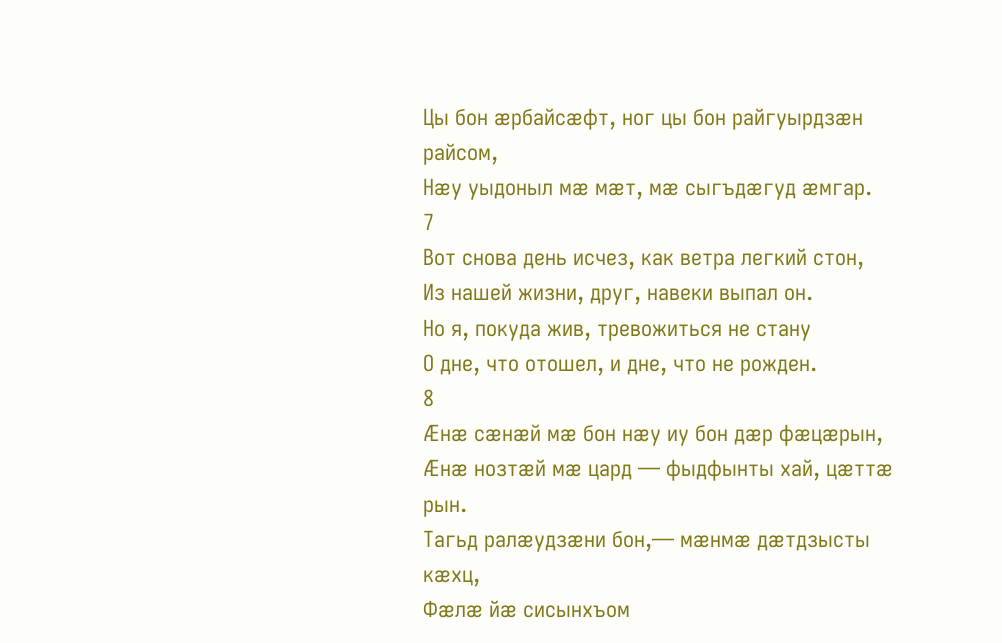Цы бон æрбайсæфт, ног цы бон райгуырдзæн райсом,
Нæу уыдоныл мæ мæт, мæ сыгъдæгуд æмгар.
7
Вот снова день исчез, как ветра легкий стон,
Из нашей жизни, друг, навеки выпал он.
Но я, покуда жив, тревожиться не стану
О дне, что отошел, и дне, что не рожден.
8
Æнæ сæнæй мæ бон нæу иу бон дæр фæцæрын,
Æнæ нозтæй мæ цард — фыдфынты хай, цæттæ рын.
Тагьд ралæудзæни бон,— мæнмæ дæтдзысты кæхц,
Фæлæ йæ сисынхъом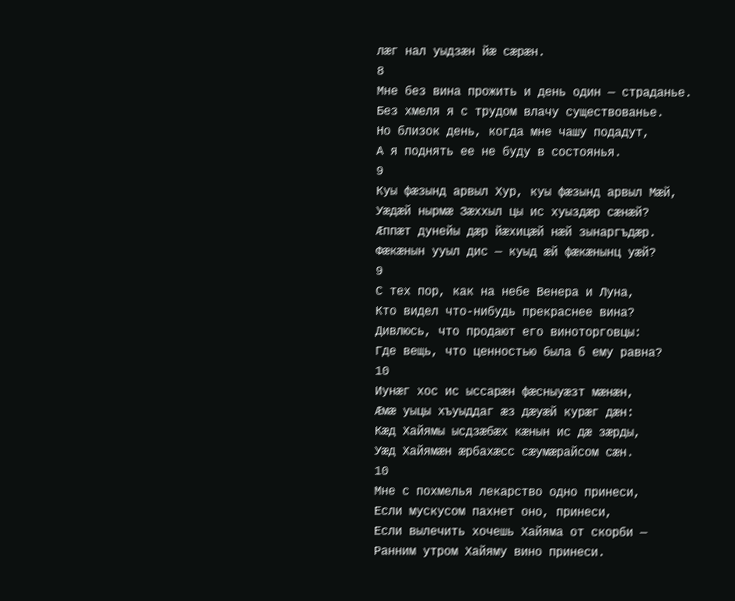лæг нал уыдзæн йæ сæрæн.
8
Мне без вина прожить и день один — страданье.
Без хмеля я с трудом влачу существованье.
Но близок день, когда мне чашу подадут,
А я поднять ее не буду в состоянья.
9
Куы фæзынд арвыл Хур, куы фæзынд арвыл Мæй,
Уæдæй нырмæ Зæххыл цы ис хуыздæр сæнæй?
Æппæт дунейы дæр йæхицæй нæй зынаргъдæр.
Фæкæнын ууыл дис — куыд æй фæкæнынц уæй?
9
С тех пор, как на небе Венера и Луна,
Кто видел что-нибудь прекраснее вина?
Дивлюсь, что продают его виноторговцы:
Где вещь, что ценностью была б ему равна?
10
Иунæг хос ис ыссарæн фæсныуæзт мæнæн,
Æмæ уыцы хъуыддаг æз дæуæй курæг дæн:
Кæд Хайямы ысдзæбæх кæнын ис дæ зæрды,
Уæд Хайямæн æрбахæсс сæумæрайсом сæн.
10
Мне с похмелья лекарство одно принеси,
Если мускусом пахнет оно, принеси,
Если вылечить хочешь Хайяма от скорби —
Ранним утром Хайяму вино принеси.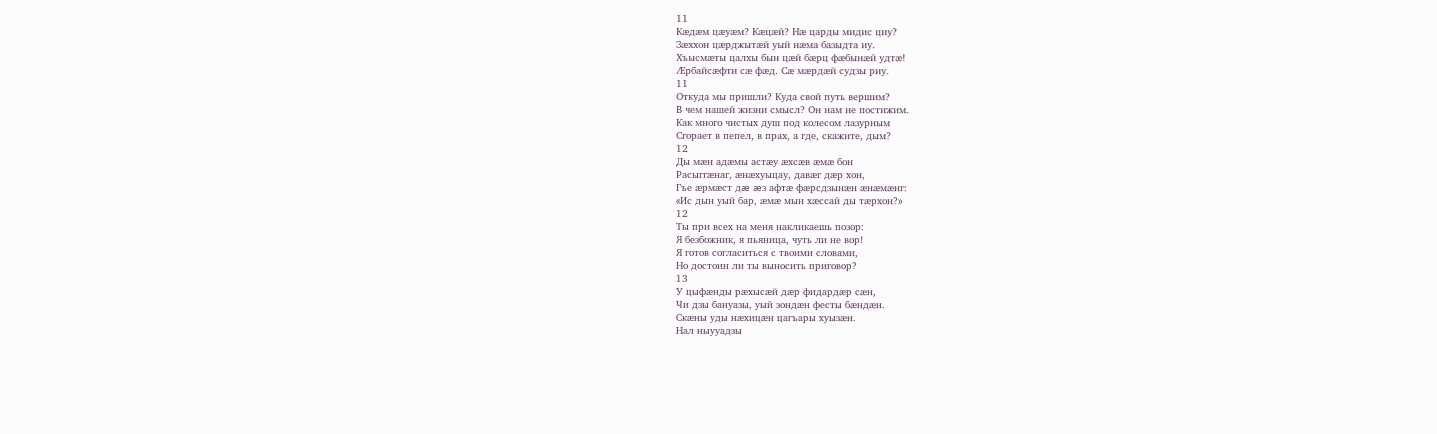11
Кæдæм цæуæм? Кæцæй? Нæ царды мидис циу?
Зæххон цæрджытæй уый нæма базыдта иу.
Хъысмæты цалхы бын цæй бæрц фæбынæй удтæ!
Æрбайсæфти сæ фæд. Сæ мæрдæй судзы риу.
11
Откуда мы пришли? Куда свой путь вершим?
В чем нашей жизни смысл? Он нам не постижим.
Как много чистых душ под колесом лазурным
Сгорает в пепел, в прах, а где, скажите, дым?
12
Ды мæн адæмы астæу æхсæв æмæ бон
Расыггæнаг, æнæхуыцау, давæг дæр хон,
Гъе æрмæст дæ æз афтæ фæрсдзынæн æнæмæнг:
«Ис дын уый бар, æмæ мын хæссай ды тæрхон?»
12
Ты при всех на меня накликаешь позор:
Я безбожник, я пьяница, чуть ли не вор!
Я готов согласиться с твоими словами,
Но достоин ли ты выносить приговор?
13
У цыфæнды рæхысæй дæр фидардæр сæн,
Чи дзы бануазы, уый зондæн фесты бæндæн.
Скæны уды нæхицæн цагъары хуызæн.
Нал ныууадзы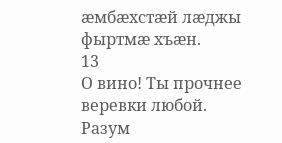æмбæхстæй лæджы фыртмæ хъæн.
13
О вино! Ты прочнее веревки любой.
Разум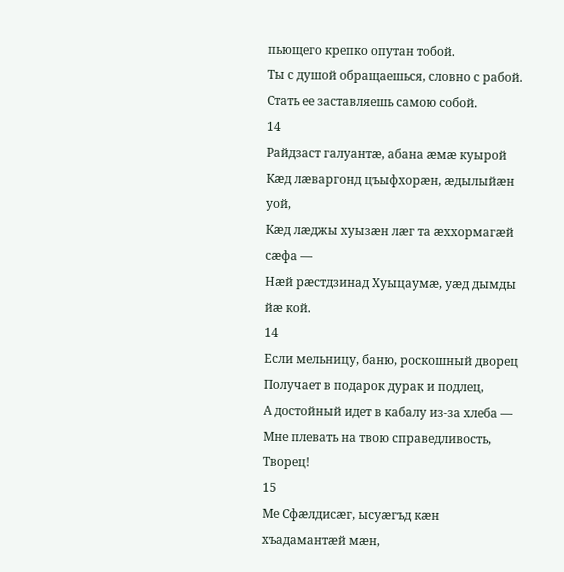пьющего крепко опутан тобой.
Ты с душой обращаешься, словно с рабой.
Стать ее заставляешь самою собой.
14
Райдзаст галуантæ, абана æмæ куырой
Кæд лæваргонд цъыфхорæн, æдылыйæн уой,
Кæд лæджы хуызæн лæг та æххормагæй сæфа —
Нæй рæстдзинад Хуыцаумæ, уæд дымды йæ кой.
14
Если мельницу, баню, роскошный дворец
Получает в подарок дурак и подлец,
А достойный идет в кабалу из-за хлеба —
Мне плевать на твою справедливость, Творец!
15
Ме Сфæлдисæг, ысуæгъд кæн хъадамантæй мæн,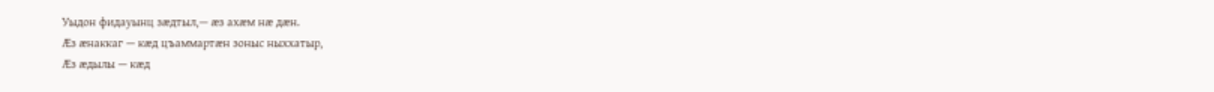Уыдон фидауынц зæдтыл,— æз ахæм нæ дæн.
Æз æнаккаг — кæд цъаммартæн зоныс ныххатыр,
Æз æдылы — кæд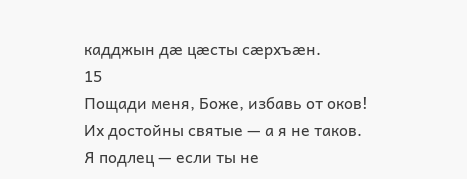кадджын дæ цæсты сæрхъæн.
15
Пощади меня, Боже, избавь от оков!
Их достойны святые — а я не таков.
Я подлец — если ты не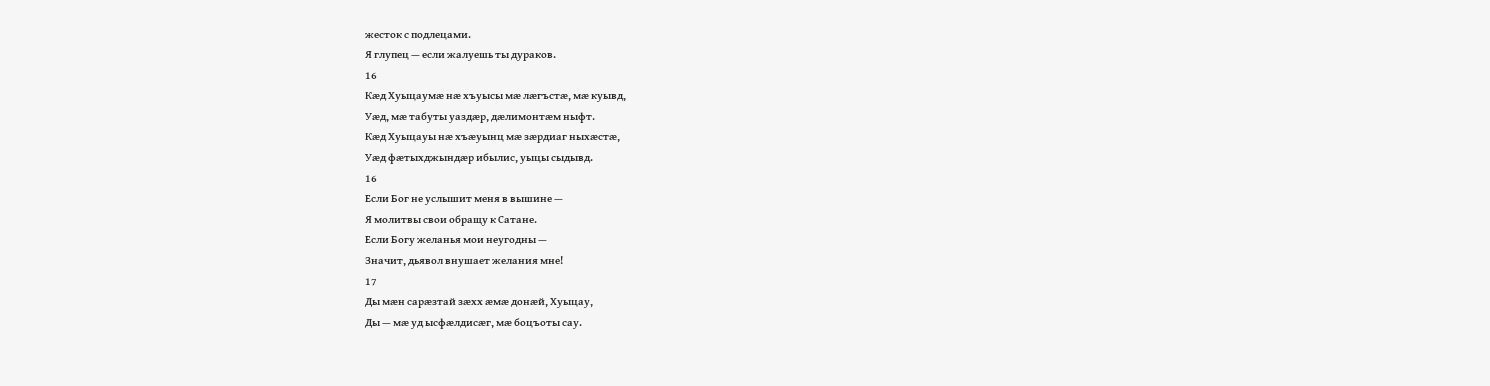жесток с подлецами.
Я глупец — если жалуешь ты дураков.
16
Кæд Хуыцаумæ нæ хъуысы мæ лæгъстæ, мæ куывд,
Уæд, мæ табуты уаздæр, дæлимонтæм ныфт.
Кæд Хуыцауы нæ хъæуынц мæ зæрдиаг ныхæстæ,
Уæд фæтыхджындæр ибылис, уыцы сыдывд.
16
Если Бог не услышит меня в вышине —
Я молитвы свои обращу к Сатане.
Если Богу желанья мои неугодны —
Значит, дьявол внушает желания мне!
17
Ды мæн сарæзтай зæхх æмæ донæй, Хуыцау,
Ды — мæ уд ысфæлдисæг, мæ боцъоты сау.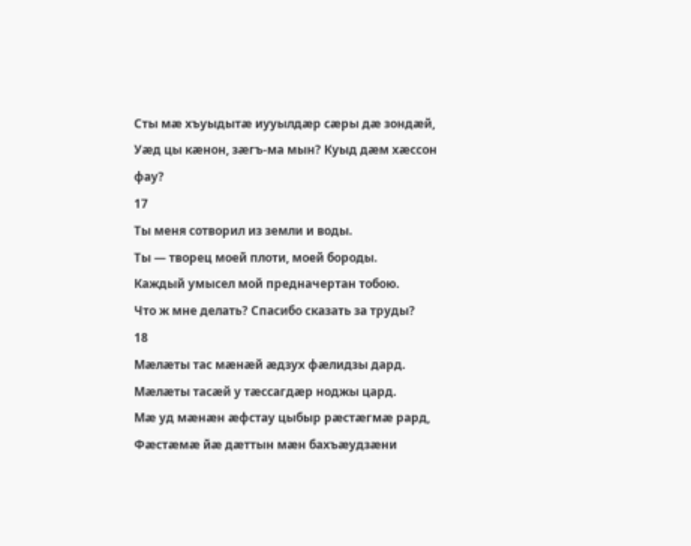Сты мæ хъуыдытæ иууылдæр сæры дæ зондæй,
Уæд цы кæнон, зæгъ-ма мын? Куыд дæм хæссон фау?
17
Ты меня сотворил из земли и воды.
Ты — творец моей плоти, моей бороды.
Каждый умысел мой предначертан тобою.
Что ж мне делать? Спасибо сказать за труды?
18
Мæлæты тас мæнæй æдзух фæлидзы дард.
Мæлæты тасæй у тæссагдæр ноджы цард.
Мæ уд мæнæн æфстау цыбыр рæстæгмæ рард,
Фæстæмæ йæ дæттын мæн бахъæудзæни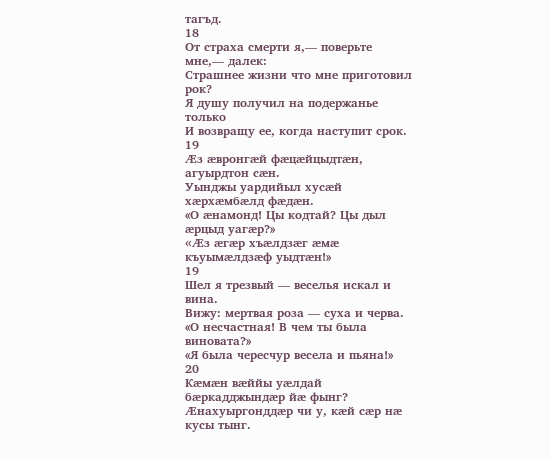тагъд.
18
От страха смерти я,— поверьте мне,— далек:
Страшнее жизни что мне приготовил рок?
Я душу получил на подержанье только
И возвращу ее, когда наступит срок.
19
Æз æвронгæй фæцæйцыдтæн, агуырдтон сæн.
Уынджы уардийыл хусæй хæрхæмбæлд фæдæн.
«О æнамонд! Цы кодтай? Цы дыл æрцыд уагæр?»
«Æз æгæр хъæлдзæг æмæ къуымæлдзæф уыдтæн!»
19
Шел я трезвый — веселья искал и вина.
Вижу: мертвая роза — суха и черва.
«О несчастная! В чем ты была виновата?»
«Я была чересчур весела и пьяна!»
20
Кæмæн вæййы уæлдай бæркадджындæр йæ фынг?
Æнахуыргонддæр чи у, кæй сæр нæ кусы тынг.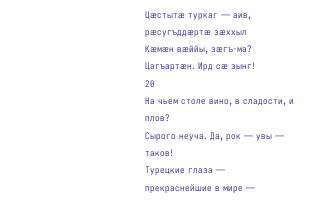Цæстытæ туркаг — аив, рæсугъддæртæ зæххыл
Кæмæн вæййы, зæгъ-ма? Цагъартæн. Ирд сæ зынг!
20
На чьем столе вино, в сладости, и плов?
Сырого неуча. Да, рок — увы — таков!
Турецкие глаза — прекраснейшие в мире —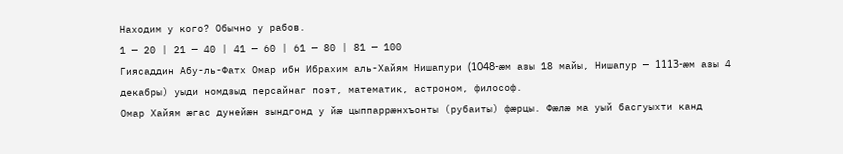Находим у кого? Обычно у рабов.
1 — 20 | 21 — 40 | 41 — 60 | 61 — 80 | 81 — 100
Гиясаддин Абу-ль-Фатх Омар ибн Ибрахим аль-Хайям Нишапури (1048-æм азы 18 майы, Нишапур — 1113-æм азы 4 декабры) уыди номдзыд персайнаг поэт, математик, астроном, философ.
Омар Хайям æгас дунейæн зындгонд у йæ цыппаррæнхъонты (рубаиты) фæрцы. Фæлæ ма уый басгуыхти канд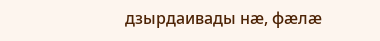дзырдаивады нæ, фæлæ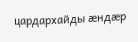цардархайды æндæр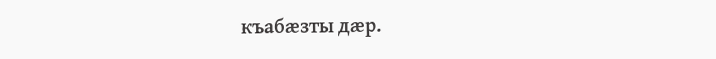къабæзты дæр.